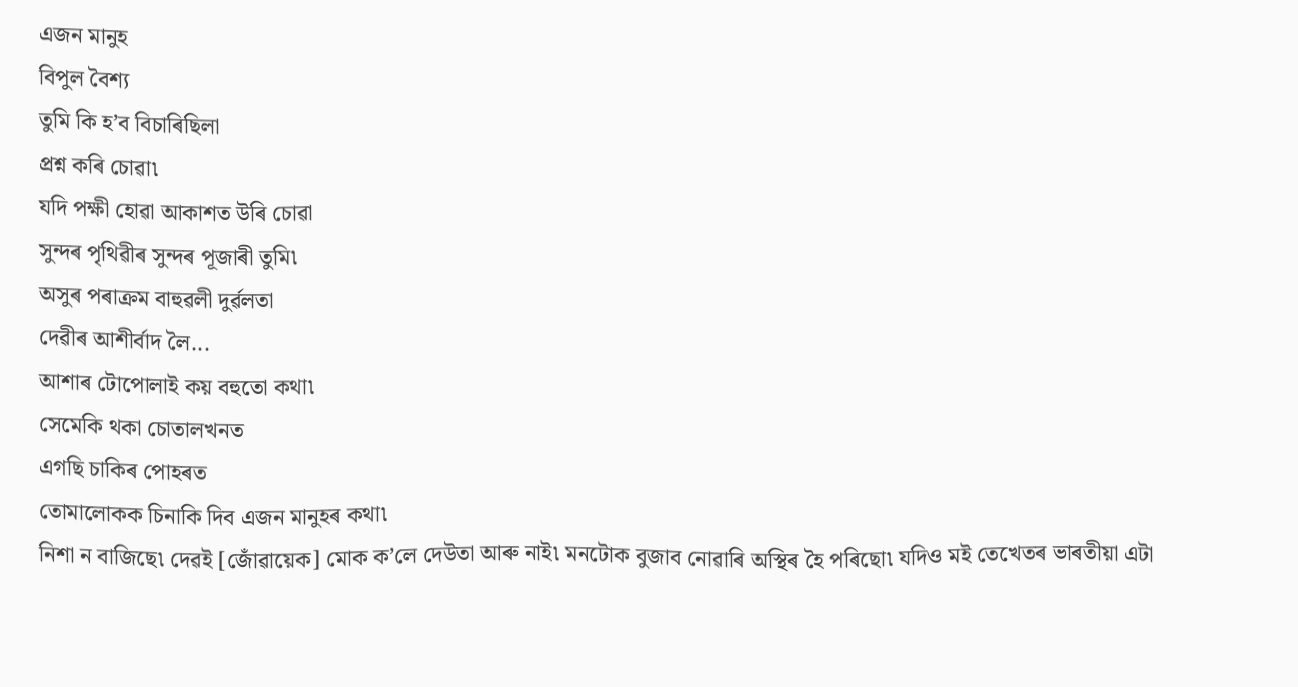এজন মানুহ
বিপুল বৈশ্য
তুমি কি হ’ব বিচাৰিছিলা
প্ৰশ্ন কৰি চোৱা৷
যদি পক্ষী হোৱা আকাশত উৰি চোৱা
সুন্দৰ পৃথিৱীৰ সুন্দৰ পূজাৰী তুমি৷
অসুৰ পৰাক্ৰম বাহুৱলী দুৰ্ৱলতা
দেৱীৰ আশীৰ্বাদ লৈ...
আশাৰ টোপোলাই কয় বহুতো কথা৷
সেমেকি থকা চোতালখনত
এগছি চাকিৰ পোহৰত
তোমালোকক চিনাকি দিব এজন মানুহৰ কথা৷
নিশা ন বাজিছে৷ দেৱই [জোঁৱায়েক] মোক ক’লে দেউতা আৰু নাই৷ মনটোক বুজাব নোৱাৰি অস্থিৰ হৈ পৰিছো৷ যদিও মই তেখেতৰ ভাৰতীয়া এটা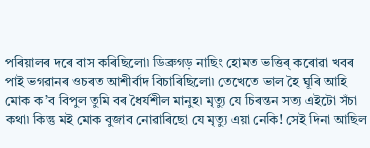পৰিয়ালৰ দৰে বাস কৰিছিলো৷ ডিব্ৰুগড় নাছিং হোমত ভত্তিৰ্ কৰোৱা খবৰ পাই ভগৱানৰ ওচৰত আশীৰ্বাদ বিচাৰিছিলো৷ তেখেতে ভাল হৈ ঘূৰি আহি মোক ক’ব বিপুল তুমি বৰ ধৈৰ্যশীল মানুহ৷ মৃত্যু যে চিৰন্তন সত্য এইটো সঁচা কথা৷ কিন্তু মই মোক বুজাব নোৱাৰিছো যে মৃত্যু এয়া নেকি! সেই দিনা আছিল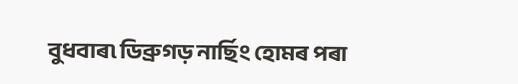বুধবাৰ৷ ডিব্ৰুগড় নাৰ্ছিং হোমৰ পৰা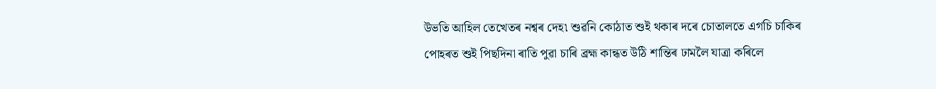উভতি আহিল তেখেতৰ নশ্বৰ দেহ৷ শুৱনি কোঠাত শুই থকাৰ দৰে চোতালতে এগচি চাকিৰ পোহৰত শুই পিছদিনা ৰাতি পুৱা চাৰি ব্ৰহ্ম কান্ধত উঠি শান্তিৰ ঢামলৈ যাত্ৰা কৰিলে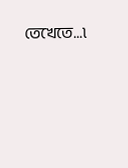তেখেতে...৷